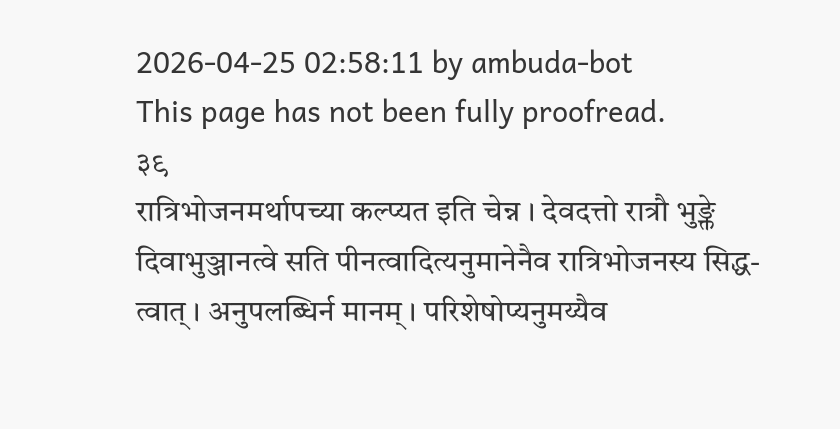2026-04-25 02:58:11 by ambuda-bot
This page has not been fully proofread.
३९
रात्रिभोजनमर्थापच्या कल्प्यत इति चेन्न । देवदत्तो रात्रौ भुङ्क्ते
दिवाभुञ्जानत्वे सति पीनत्वादित्यनुमानेनैव रात्रिभोजनस्य सिद्ध-
त्वात् । अनुपलब्धिर्न मानम् । परिशेषोप्यनुमय्यैव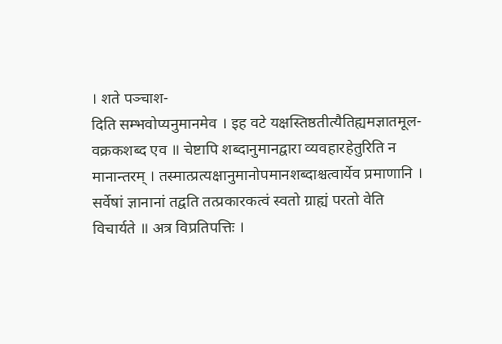। शते पञ्चाश-
दिति सम्भवोप्यनुमानमेव । इह वटे यक्षस्तिष्ठतीत्यैतिह्यमज्ञातमूल-
वक्रकशब्द एव ॥ चेष्टापि शब्दानुमानद्वारा व्यवहारहेतुरिति न
मानान्तरम् । तस्मात्प्रत्यक्षानुमानोपमानशब्दाश्चत्वार्येव प्रमाणानि ।
सर्वेषां ज्ञानानां तद्वति तत्प्रकारकत्वं स्वतो ग्राह्यं परतो वेति
विचार्यते ॥ अत्र विप्रतिपत्तिः ।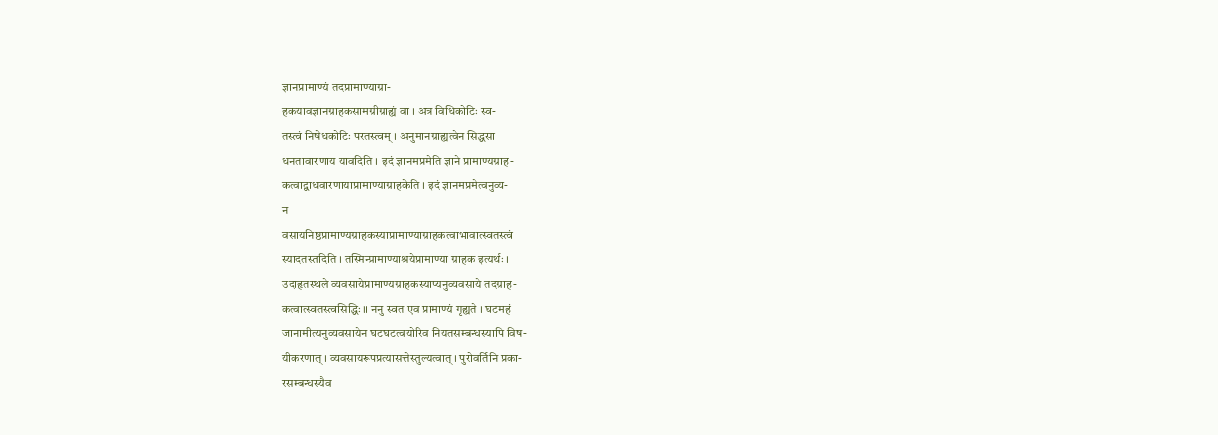ज्ञानप्रामाण्यं तदप्रामाण्याग्रा-
हकयावज्ञानग्राहकसामग्रीग्राह्यं वा । अत्र विधिकोटिः स्व-
तस्त्वं निषेधकोटिः परतस्त्वम् । अनुमानग्राह्यत्वेन सिद्धसा
धनतावारणाय यावदिति । इदं ज्ञानमप्रमेति ज्ञाने प्रामाण्यग्राह-
कत्वाद्वाधवारणायाप्रामाण्याग्राहकेति । इदं ज्ञानमप्रमेत्वनुव्य-
न
वसायनिष्ठप्रामाण्यग्राहकस्याप्रामाण्याग्राहकत्वाभावात्स्वतस्त्वं
स्यादतस्तदिति । तस्मिन्प्रामाण्याश्रयेप्रामाण्या ग्राहक इत्यर्थः ।
उदाहृतस्थले व्यवसायेप्रामाण्यग्राहकस्याप्यनुव्यवसाये तदग्राह-
कत्वात्स्वतस्त्वसिद्धिः ॥ ननु स्वत एव प्रामाण्यं गृह्यते । घटमहं
जानामीत्यनुव्यवसायेन घटघटत्वयोरिव नियतसम्बन्धस्यापि विष-
यीकरणात् । व्यवसायरूपप्रत्यासत्तेस्तुल्यत्वात् । पुरोवर्तिनि प्रका-
रसम्बन्धस्यैव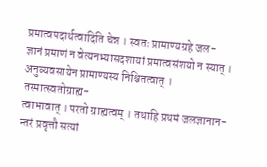प्रमात्वपदार्थत्वादिति चेन्न । स्वतः प्रामाण्यग्रहे जल-
ज्ञानं प्रमाणं न वेत्यनभ्यासदशायां प्रमात्वसंशयो न स्यात् ।
अनुव्यवसायेन प्रामाण्यस्य निश्चितत्वात् । तस्मात्स्वतोग्राह्य-
त्वाभावात् । परतो ग्राह्यत्वम् । तथाहि प्रथमं जलज्ञानान-
न्तरं प्रवृत्तौ सत्यां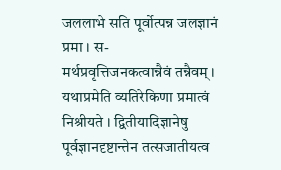जललाभे सति पूर्वोत्पन्न जलज्ञानं प्रमा । स-
मर्थप्रवृत्तिजनकत्वान्नैवं तन्नैवम् । यथाप्रमेति व्यतिरेकिणा प्रमात्वं
निश्रीयते । द्वितीयादिज्ञानेषु पूर्वज्ञानदृष्टान्तेन तत्सजातीयत्व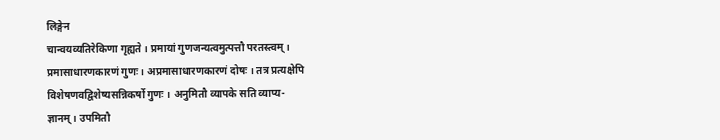लिङ्गेन
चान्वयव्यतिरेकिणा गृह्यते । प्रमायां गुणजन्यत्वमुत्पत्तौ परतस्त्वम्।
प्रमासाधारणकारणं गुणः । अप्रमासाधारणकारणं दोषः । तत्र प्रत्यक्षेपि
विशेषणवद्विशेष्यसन्निकर्षो गुणः । अनुमितौ व्यापके सति व्याप्य-
ज्ञानम् । उपमितौ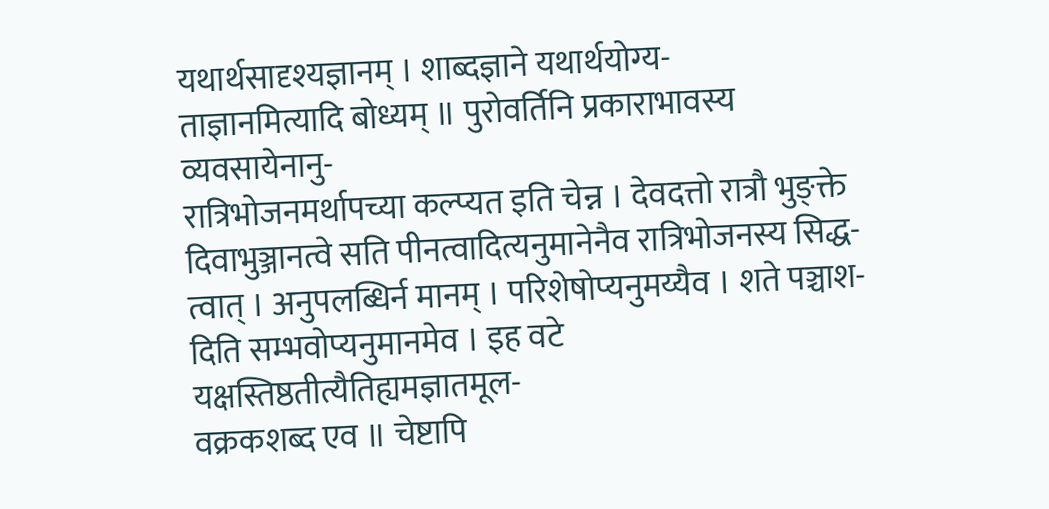यथार्थसादृश्यज्ञानम् । शाब्दज्ञाने यथार्थयोग्य-
ताज्ञानमित्यादि बोध्यम् ॥ पुरोवर्तिनि प्रकाराभावस्य व्यवसायेनानु-
रात्रिभोजनमर्थापच्या कल्प्यत इति चेन्न । देवदत्तो रात्रौ भुङ्क्ते
दिवाभुञ्जानत्वे सति पीनत्वादित्यनुमानेनैव रात्रिभोजनस्य सिद्ध-
त्वात् । अनुपलब्धिर्न मानम् । परिशेषोप्यनुमय्यैव । शते पञ्चाश-
दिति सम्भवोप्यनुमानमेव । इह वटे यक्षस्तिष्ठतीत्यैतिह्यमज्ञातमूल-
वक्रकशब्द एव ॥ चेष्टापि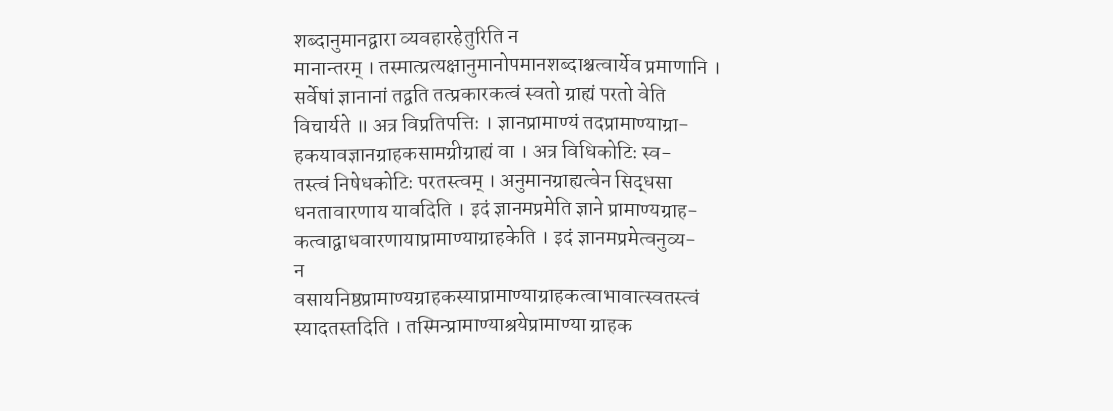शब्दानुमानद्वारा व्यवहारहेतुरिति न
मानान्तरम् । तस्मात्प्रत्यक्षानुमानोपमानशब्दाश्चत्वार्येव प्रमाणानि ।
सर्वेषां ज्ञानानां तद्वति तत्प्रकारकत्वं स्वतो ग्राह्यं परतो वेति
विचार्यते ॥ अत्र विप्रतिपत्तिः । ज्ञानप्रामाण्यं तदप्रामाण्याग्रा-
हकयावज्ञानग्राहकसामग्रीग्राह्यं वा । अत्र विधिकोटिः स्व-
तस्त्वं निषेधकोटिः परतस्त्वम् । अनुमानग्राह्यत्वेन सिद्धसा
धनतावारणाय यावदिति । इदं ज्ञानमप्रमेति ज्ञाने प्रामाण्यग्राह-
कत्वाद्वाधवारणायाप्रामाण्याग्राहकेति । इदं ज्ञानमप्रमेत्वनुव्य-
न
वसायनिष्ठप्रामाण्यग्राहकस्याप्रामाण्याग्राहकत्वाभावात्स्वतस्त्वं
स्यादतस्तदिति । तस्मिन्प्रामाण्याश्रयेप्रामाण्या ग्राहक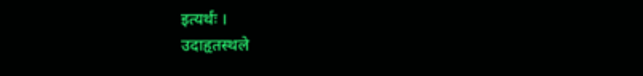इत्यर्थः ।
उदाहृतस्थले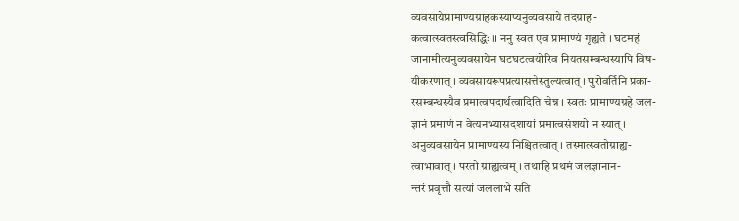व्यवसायेप्रामाण्यग्राहकस्याप्यनुव्यवसाये तदग्राह-
कत्वात्स्वतस्त्वसिद्धिः ॥ ननु स्वत एव प्रामाण्यं गृह्यते । घटमहं
जानामीत्यनुव्यवसायेन घटघटत्वयोरिव नियतसम्बन्धस्यापि विष-
यीकरणात् । व्यवसायरूपप्रत्यासत्तेस्तुल्यत्वात् । पुरोवर्तिनि प्रका-
रसम्बन्धस्यैव प्रमात्वपदार्थत्वादिति चेन्न । स्वतः प्रामाण्यग्रहे जल-
ज्ञानं प्रमाणं न वेत्यनभ्यासदशायां प्रमात्वसंशयो न स्यात् ।
अनुव्यवसायेन प्रामाण्यस्य निश्चितत्वात् । तस्मात्स्वतोग्राह्य-
त्वाभावात् । परतो ग्राह्यत्वम् । तथाहि प्रथमं जलज्ञानान-
न्तरं प्रवृत्तौ सत्यां जललाभे सति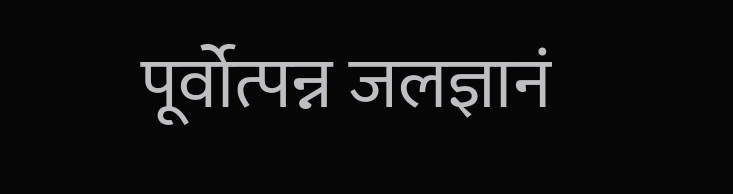पूर्वोत्पन्न जलज्ञानं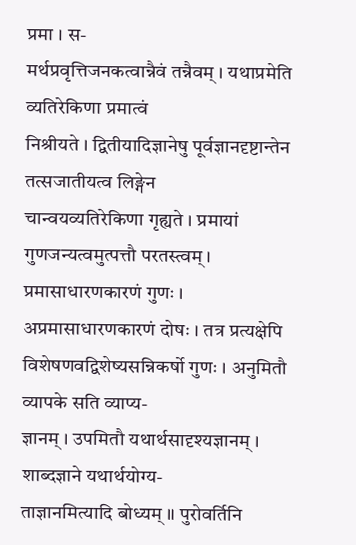प्रमा । स-
मर्थप्रवृत्तिजनकत्वान्नैवं तन्नैवम् । यथाप्रमेति व्यतिरेकिणा प्रमात्वं
निश्रीयते । द्वितीयादिज्ञानेषु पूर्वज्ञानदृष्टान्तेन तत्सजातीयत्व लिङ्गेन
चान्वयव्यतिरेकिणा गृह्यते । प्रमायां गुणजन्यत्वमुत्पत्तौ परतस्त्वम्।
प्रमासाधारणकारणं गुणः । अप्रमासाधारणकारणं दोषः । तत्र प्रत्यक्षेपि
विशेषणवद्विशेष्यसन्निकर्षो गुणः । अनुमितौ व्यापके सति व्याप्य-
ज्ञानम् । उपमितौ यथार्थसादृश्यज्ञानम् । शाब्दज्ञाने यथार्थयोग्य-
ताज्ञानमित्यादि बोध्यम् ॥ पुरोवर्तिनि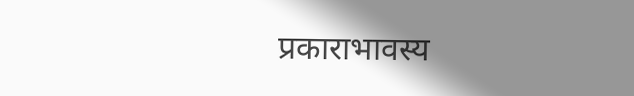प्रकाराभावस्य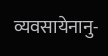व्यवसायेनानु-